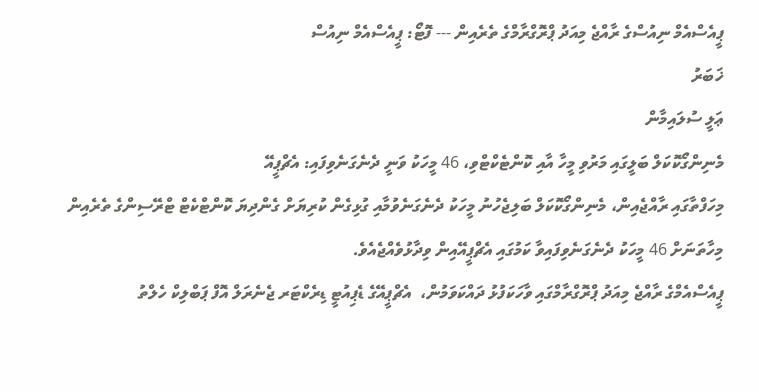ޕީއެސްއެމް ނިއުސްގެ ރާއްޖެ މިއަދު ޕްރޮގްރާމްގެ ތެރެއިން --- ފޮޓޯ: ޕީއެސްއެމް ނިއުސް
ޚަބަރު
ޢަލީ ސުލައިމާން
މެނިންގޯކޮކަލް ބަލީގައި މަރުވި މީހާ އާއި ކޮންޓެކްޓްވި، 46 މީހަކު ވަނީ ދެނެގަނެވިފައި: އެޗްޕީއޭ
މިހަފްތާގައި ރާއްޖެއިން، މެނިންގޯކޮކަލް ބަލިޖެހުނު މީހަކު ދެނެގަނެވުމާއި ގުޅިގެން ކުރިޔަށް ގެންދިޔަ ކޮންޓްކެޓް ޓްރޭސިންގެ ތެރެއިން މިހާތަނަށް 46 މީހަކު ދެނެގަނެވިފައިވާ ކަމުގައި އެޗްޕީއޭއިން ވިދާޅުވެއްޖެއެވެ.
ޕީއެސްއެމްގެ ރާއްޖެ މިއަދު ޕްރޮގްރާމްގައި ވާހަކަފުޅު ދައްކަވަމުން،  އެޗްޕީއޭގެ ޑެޕިއުޓީ ޑިރެކްޓަރ ޖެނެރަލް އޮފް ޕަބްލިކް ހެލްތު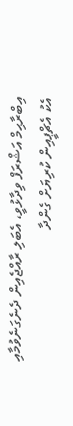އިބްރާޙިމް އަޝްރަފް ވިދާޅުވީ، އެބަލި ރާއްޖެއިން ދެނެގަނެވުމާއި އެކު އެޗްޕީއިން ކުރިޔަށް ގެންދާ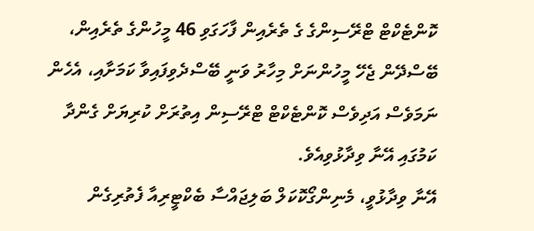ކޮންޓެކްޓް ޓްރޭސިންގެ ގެ ތެރެއިން ފާހަގަވި 46 މީހުންގެ ތެރެއިން، ބޭސްދޭން ޖެހޭ މީހުންނަށް މިހާރު ވަނީ ބޭސްދެވިފައިވާ ކަމަށާއި، އެހެން ނަމަވެސް އަދިވެސް ކޮންޓެކްޓް ޓްރޭސިން އިތުރަށް ކުރިޔަށް ގެންދާ ކަމުގައި އޭނާ ވިދާޅުވިއެވެ.
އޭނާ ވިދާޅުވީ، މެނިންގޯކޮކަލް ބަލިޖައްސާ ބެކްޓީރިއާ ފެތުރިގެން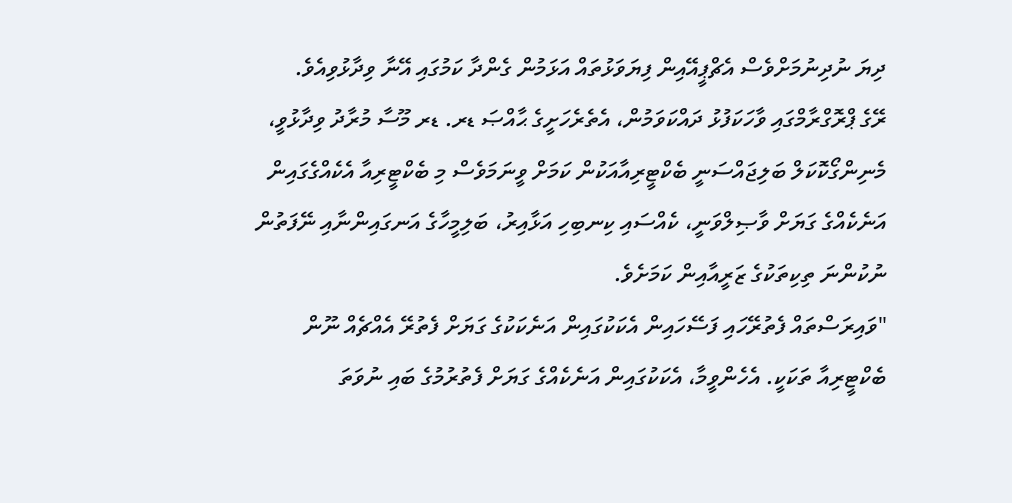ދިޔަ ނުދިނުމަށްވެސް އެޗްޕީއޭއިން ފިޔަވަޅުތައް އަޅަމުން ގެންދާ ކަމުގައި އޭނާ ވިދާޅުވިއެވެ.
ރޭގެ ޕްރޮގްރާމްގައި ވާހަކަފުޅު ދައްކަވަމުން، އެތެރެހަށީގެ ޙާއްޞަ ޑރ. ޑރ މޫސާ މުރާދު ވިދާޅުވީ، މެނިންގޯކޮކަލް ބަލިޖައްސަނީ ބެކްޓީރިއާއަކުން ކަމަށް ވީނަމަވެސް މި ބެކްޓީރިއާ އެކެއްގެގައިން އަނެކެއްގެ ގަޔަށް ވާޞިލްވަނީ، ކެއްސައި ކިނބިހި އަޅާއިރު، ބަލިމީހާގެ އަނގައިންނާއި ނޭފަތުން ނުކުންނަ ތިކިތަކުގެ ޒަރީއާއިން ކަމަށެވެ.
"ވައިރަސްތައް ފެތުރޭހައި ފަސޭހައިން އެކަކުގައިން އަނެކަކުގެ ގަޔަށް ފެތުރޭ އެއްޗެއް ނޫން ބެކްޓީރިއާ ތަކަކީ. އެހެންވީމާ، އެކަކުގައިން އަނެކެއްގެ ގަޔަށް ފެތުރުމުގެ ބައި ނުވަތަ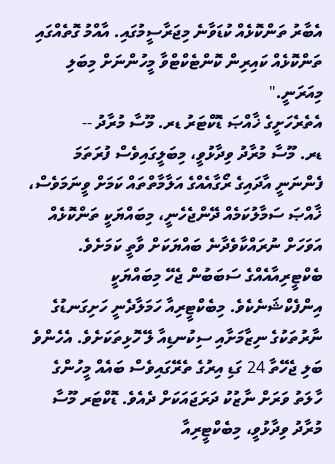އެބާރު ތަންކޮޅެއް ކުޑަވާނެ މިޖަރާސީމުގައި. އާއްމު ގޮތެއްގައި ތަންކޮޅެއް ކައިރިން ކޮންޓެކްޓްވާ މީހުންނަށް މިބަލި މިއަރަނީ."
އެތެރެހަށީގެ ޚާއްޞަ ޑޮކްޓަރު ޑރ. މޫސާ މުރާދު --
ޑރ. މޫސާ މުރާދު ވިދާޅުވީ، މިބަލީގައިވެސް ފުރަތަމަ ފެންނަނީ އާދައިގެ ރޯގާއެއްގެ އަލާމާތްތައް ކަމަށް ވީނަމަވެސް، ޚާއްޞަ ސަމާލުކަމެއް ދޭންޖެހެނީ، މިބައްޔަކީ ތަންކޮޅެއް އަވަހަށް ނުރައްކާވެދާނެ ބައްޔަކަށް ވާތީ ކަމަށެވެ.
ބެކްޓީރިއާއެއްގެ ސަބަބުން ޖެހޭ މިބައްޔަކީ އިންފެކްޝަނެކެވެ. މިބެކްޓީރިއާ ހަމަލާދެނީ ހަށިގަނޑުގެ ނާރުތަކުގެ ނިޒާމަށާއި ސިކުނޑިއާ ލޭ ހޮޅިތަކަށެވެ. އެހެންވެ ބަލި ޖެހޭތާ 24 ގަޑި އިރުގެ ތެރޭގައިވެސް ބައެއް މީހުންގެ ހާލަތު ވަރަށް ނާޒުކު ދަރަޖައަކަށް ދެއެވެ. ޑޮކްޓަރ މޫސާ މުރާދު ވިދާޅުވީ، މިބެކްޓީރިއާ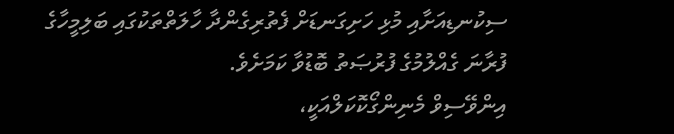ސިކުނޑިއަށާއި މުޅި ހަށިގަނޑަށް ފެތުރިގެންދާ ހާލަތްތަކުގައި ބަލިމީހާގެ ފުރާނަ ގެއްލުމުގެ ފުރުޞަތު ބޮޑުވާ ކަމަށެވެ.
އިންވޭސިވް މެނިންގޯކޮކަލްއަކީ،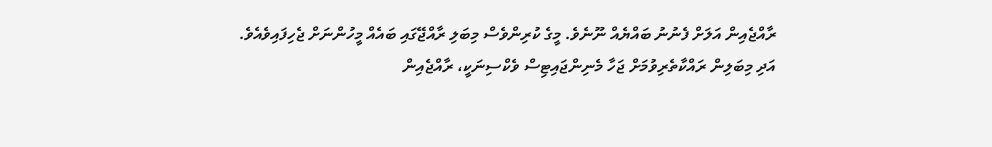ރާއްޖެއިން އަލަށް ފެނުނު ބައްޔެއް ނޫނެވެ. މީގެ ކުރިންވެސް މިބަލި ރާއްޖޭގައި ބައެއް މީހުންނަށް ޖެހިފައިވެއެވެ. އަދި މިބަލިން ރައްކާތެރިވުމަށް ޖަހާ މެނިންޖައިޓިސް ވެކްސިނަކީ، ރާއްޖެއިން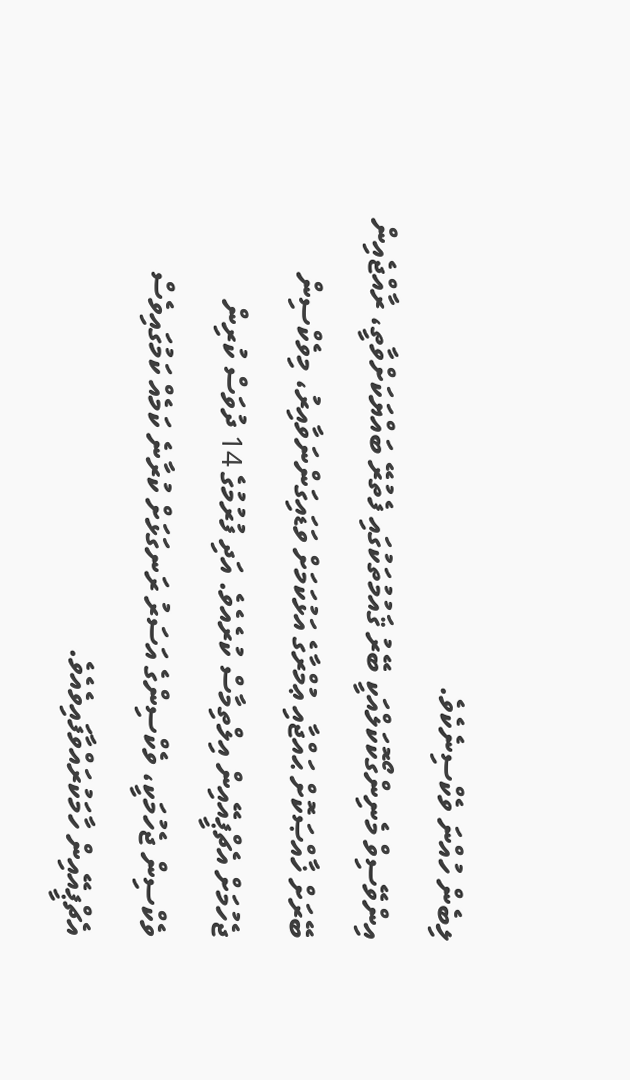ލިބެން ހުއްނަ ވެކްސިނެކެވެ.
އިންވޭސިވް މެނިންގޯކޮކަލްއަކީ ބޭރު ޤައުމުތަކުގައި ފެތުރޭ ބައްޔަކަށްވާތީ، ރާއްޖެއިން ބޭރަށް ޚާއްޞަކޮށް ޙައްޖާއި ޢުމްރާގެ އަޅުކަމަށް ވަޑައިގަންނަވާއިރު، މިވެކްސިން ޖެހުމަށް އެޗްޕީއޭއިން އިލްތިމާސް ކުރެއެވެ. އަދި ފުރުމުގެ 14 ދުވަސް ކުރިން ވެކްސިން ޖެހުމަކީ، ވެކްސިންގެ އަސަރު ރަނގަޅަށް ކުރާނެ ކަމެއް ކަމުގައިވެސް އެޗްޕީއޭއިން ހާމަކުރައްވާފައިވެއެވެ.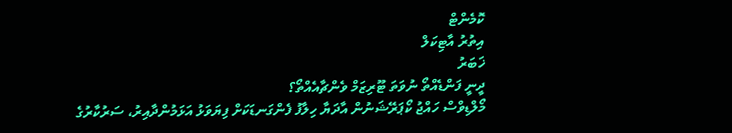ކޮމެންޓް
އިތުރު އާޓިކަލް
ޚަބަރު
ދީނީ ފަންޑެއްތޯ ނުވަތަ ޓޫރިޒަމް ވެންޗާއެއްތޯ؟
މޯލްޑިވްސް ހައްޖު ކޯޕަރޭޝަނުން އާދަޔާ ހިލާފު ފެންގަނޑަކަށް ފިޔަވަޅު އަޅަމުންދާއިރު، ސަރުކާރުގެ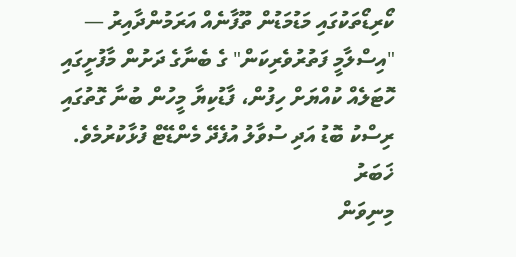ކޯރިޑޯތަކުގައި މަޑުމަޑުން ތޫފާނެއް އަރަމުންދާއިރު — "އިސްލާމީ ފަތުރުވެރިކަން" ގެ ބެނާގެ ދަށުން މާފުށީގައި ހޮޓަލެއް ކުއްޔަށް ހިފުން، ފާޑުކިޔާ މީހުން ބުނާ ގޮތުގައި ރިސްކު ބޮޑު އަދި ސުވާލު އުފެދޭ މެންޑޭޓް ފުޅާކުރުމެވެ.
ޚަބަރު
މިނިވަން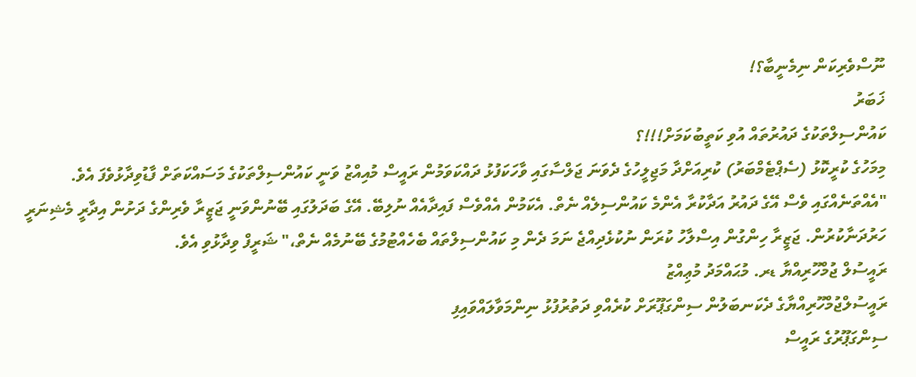ނޫސްވެރިކަން ނިމެނީބާ؟!
ޚަބަރު
ކައުންސިލްތަކުގެ ދައުރުތައް އުވި ކަތީބުކަމަށް!!!؟
މިމަހުގެ ކުރީކޮޅު (ސެޕްޓެމްބަރު) ކުރިއަށްދާ މަޖިލީހުގެ ދެވަނަ ޖަލްސާގައި ވާހަކަފުޅު ދައްކަވަމުން ރައީސް މުއިއްޒު ވަނީ ކައުންސިލްތަކުގެ މަސައްކަތަށް ފާޑުވިދާޅުވެފަ އެވެ. "އެއްތަނެއްގައި ވެސް އޭގެ ދައުރު އަދާކުރާ އެންމެ ކައުންސިލެއް ނެތް. އެކަމުން އެއްވެސް ފައިދާއެއް ނުލިބޭ. އޭގެ ބަދަލުގައި ބޭނުންވަނީ ޖަޒީރާ ވެރިންގެ ދަށުން އިދާރީ މެޝިނަރީ ހަރުދަނާކުރުން. ޖަޒީރާ ހިންގުން އިސްލާހު ކުރަން ނުކުޅެދިއްޖެ ނަމަ ދެން މި ކައުންސިލްތައް ބެހެއްޓުމުގެ ބޭނުމެއް ނެތް،" ޝަރީފް ވިދާޅުވި އެވެ.
ރައީސުލް ޖުމްހޫރިއްޔާ ޑރ. މުޙައްމަދު މުޢިއްޒު
ރައީސުލްޖުމްހޫރިއްޔާގެ ދެކަނބަލުން ސިންގަޕޫރަށް ކުރެއްވި ދަތުރުފުޅު ނިންމަވާލައްވައިފި
ސިންގަޕޫރުގެ ރައީސް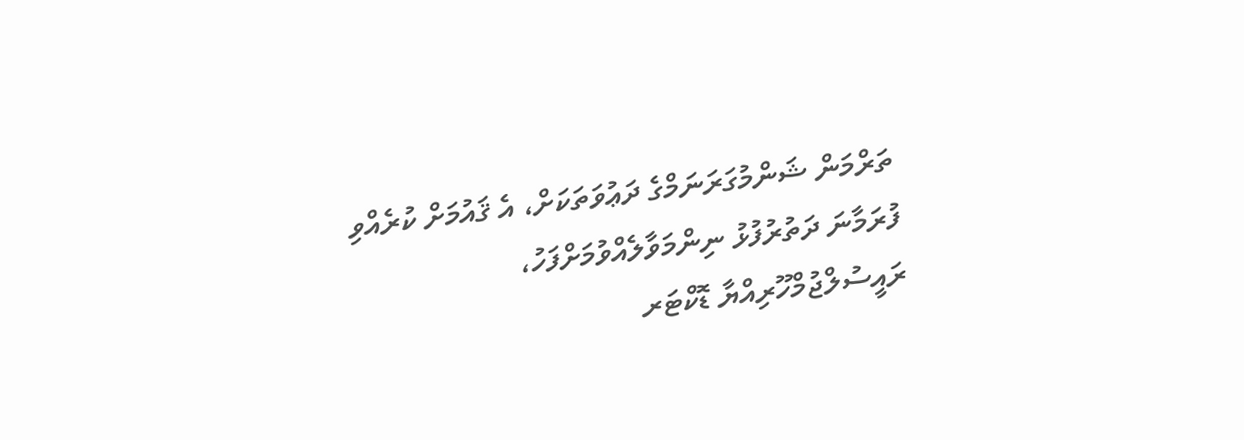ތަރްމަން ޝަންމުގަރަނަމްގެ ދަޢުވަތަކަށް، އެ ޤައުމަށް ކުރެއްވި ފުރަމާނަ ދަތުރުފުޅު ނިންމަވާލެއްވުމަށްފަހު، ރައީސުލްޖުމްހޫރިއްޔާ ޑޮކްޓަރ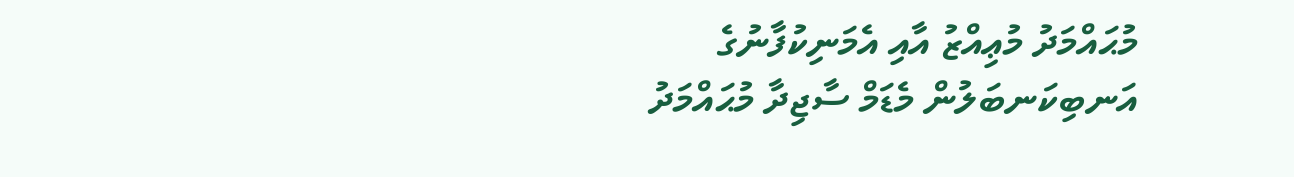މުޙައްމަދު މުޢިއްޒު އާއި އެމަނިކުފާނުގެ އަނބިކަނބަލުން މެޑަމް ސާޖިދާ މުޙައްމަދު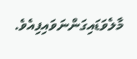މާލެވަޑައިގަންނަވައިފިއެވެ.